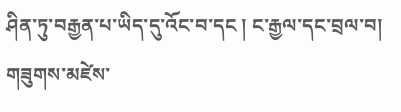ཤིན་ཏུ་བརྒྱན་པ་ཡིད་དུ་འོང་བ་དང ། ང་རྒྱལ་དང་བྲལ་བ། གཟུགས་མཛེས་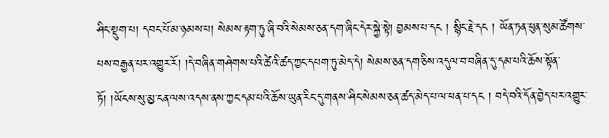ཤིང་སྡུག་པ། དབང་པོ་མ་ཉམས་པ། སེམས་རྟག་ཏུ་ཞི་བའི་སེམས་ཅན་དག་ཞིང་དེར་སྐྱེ་སྟེ། བྱམས་པ་དང ། སྙིང་རྗེ་དང ། ཡོན་ཏན་ཕུན་སུམ་ཚོགས་པས་བརྒྱན་པར་འགྱུར་རོ། །དེ་བཞིན་གཤེགས་པའི་ཚེའི་ཚད་ཀྱང་དཔག་ཏུ་མེད་དེ། སེམས་ཅན་དག་ཅིས་འདུལ་བ་བཞིན་དུ་དམ་པའི་ཆོས་སྟོན་ཏོ། །ཡོངས་སུ་མྱ་ངན་ལས་འདས་ནས་ཀྱང་དམ་པའི་ཆོས་ཡུན་རིང་དུ་གནས་ཤིང་སེམས་ཅན་ཚད་མེད་པ་ལ་ཕན་པ་དང ། བདེ་བའི་དོན་བྱེད་པར་འགྱུར་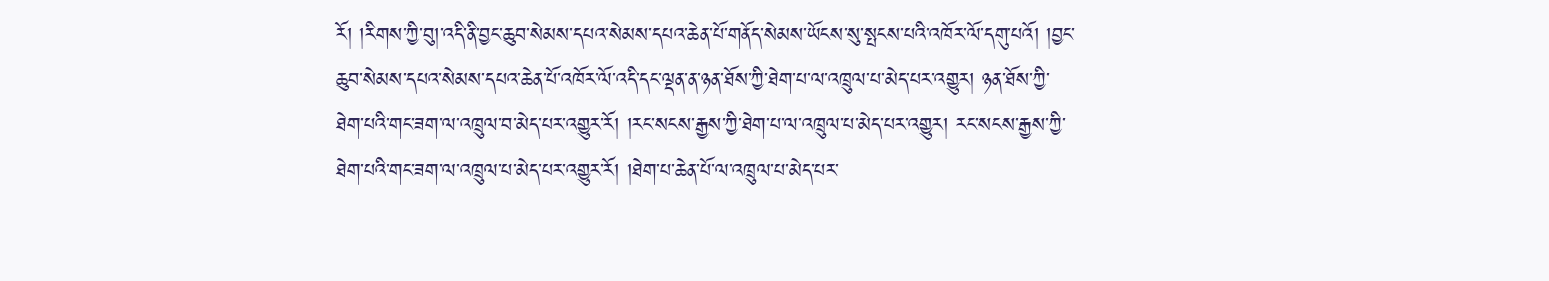རོ། །རིགས་ཀྱི་བུ།་འདི་ནི་བྱང་ཆུབ་སེམས་དཔའ་སེམས་དཔའ་ཆེན་པོ་གནོད་སེམས་ཡོངས་སུ་སྤངས་པའི་འཁོར་ལོ་དགུ་པའོ། །བྱང་ཆུབ་སེམས་དཔའ་སེམས་དཔའ་ཆེན་པོ་འཁོར་ལོ་འདི་དང་ལྡན་ན་ཉན་ཐོས་ཀྱི་ཐེག་པ་ལ་འཁྲུལ་པ་མེད་པར་འགྱུར། ཉན་ཐོས་ཀྱི་ཐེག་པའི་གང་ཟག་ལ་འཁྲུལ་བ་མེད་པར་འགྱུར་རོ། །རང་སངས་རྒྱས་ཀྱི་ཐེག་པ་ལ་འཁྲུལ་པ་མེད་པར་འགྱུར། རང་སངས་རྒྱས་ཀྱི་ཐེག་པའི་གང་ཟག་ལ་འཁྲུལ་པ་མེད་པར་འགྱུར་རོ། །ཐེག་པ་ཆེན་པོ་ལ་འཁྲུལ་པ་མེད་པར་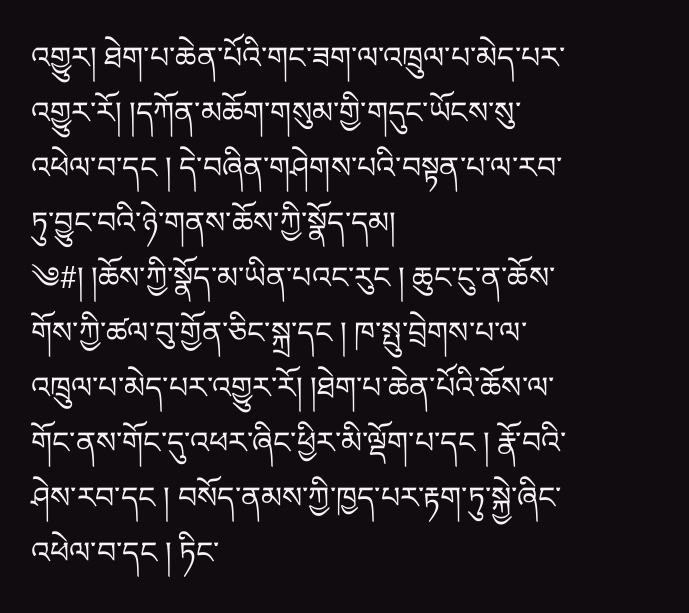འགྱུར། ཐེག་པ་ཆེན་པོའི་གང་ཟག་ལ་འཁྲུལ་པ་མེད་པར་འགྱུར་རོ། །དཀོན་མཆོག་གསུམ་གྱི་གདུང་ཡོངས་སུ་འཕེལ་བ་དང ། དེ་བཞིན་གཤེགས་པའི་བསྟན་པ་ལ་རབ་ཏུ་བྱུང་བའི་ཉེ་གནས་ཆོས་ཀྱི་སྣོད་དམ།
༄#། །ཆོས་ཀྱི་སྣོད་མ་ཡིན་པའང་རུང ། ཆུང་ངུ་ན་ཆོས་གོས་ཀྱི་ཚལ་བུ་གྱོན་ཅིང་སྐྲ་དང ། ཁ་སྤུ་བྲེགས་པ་ལ་འཁྲུལ་པ་མེད་པར་འགྱུར་རོ། །ཐེག་པ་ཆེན་པོའི་ཆོས་ལ་གོང་ནས་གོང་དུ་འཕར་ཞིང་ཕྱིར་མི་ལྡོག་པ་དང ། རྣོ་བའི་ཤེས་རབ་དང ། བསོད་ནམས་ཀྱི་ཁྱད་པར་རྟག་ཏུ་སྐྱེ་ཞིང་འཕེལ་བ་དང ། ཏིང་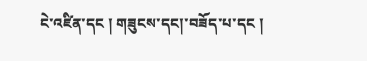ངེ་འཛིན་དང ། གཟུངས་དང།་བཟོད་པ་དང །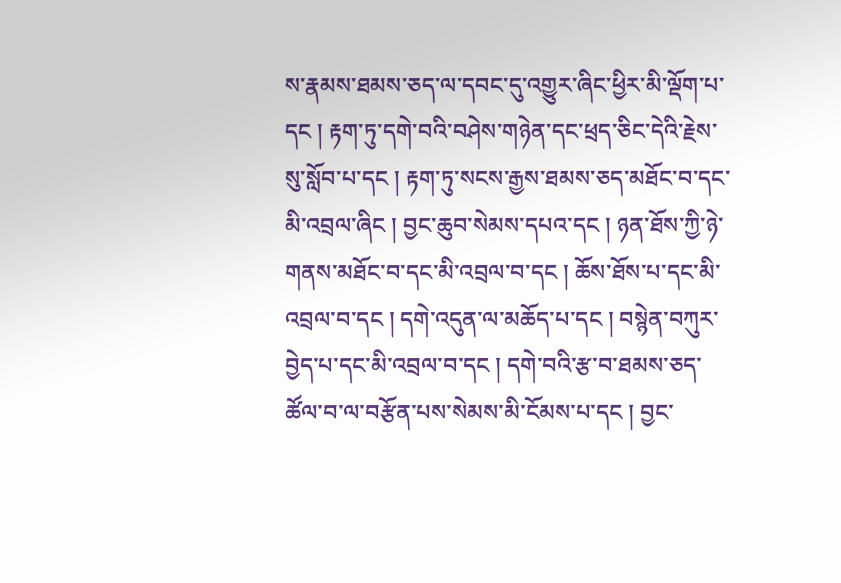ས་རྣམས་ཐམས་ཅད་ལ་དབང་དུ་འགྱུར་ཞིང་ཕྱིར་མི་ལྡོག་པ་དང ། རྟག་ཏུ་དགེ་བའི་བཤེས་གཉེན་དང་ཕྲད་ཅིང་དེའི་རྗེས་སུ་སློབ་པ་དང ། རྟག་ཏུ་སངས་རྒྱས་ཐམས་ཅད་མཐོང་བ་དང་མི་འབྲལ་ཞིང ། བྱང་ཆུབ་སེམས་དཔའ་དང ། ཉན་ཐོས་ཀྱི་ཉེ་གནས་མཐོང་བ་དང་མི་འབྲལ་བ་དང ། ཆོས་ཐོས་པ་དང་མི་འབྲལ་བ་དང ། དགེ་འདུན་ལ་མཆོད་པ་དང ། བསྙེན་བཀུར་བྱེད་པ་དང་མི་འབྲལ་བ་དང ། དགེ་བའི་རྩ་བ་ཐམས་ཅད་ཚོལ་བ་ལ་བརྩོན་པས་སེམས་མི་ངོམས་པ་དང ། བྱང་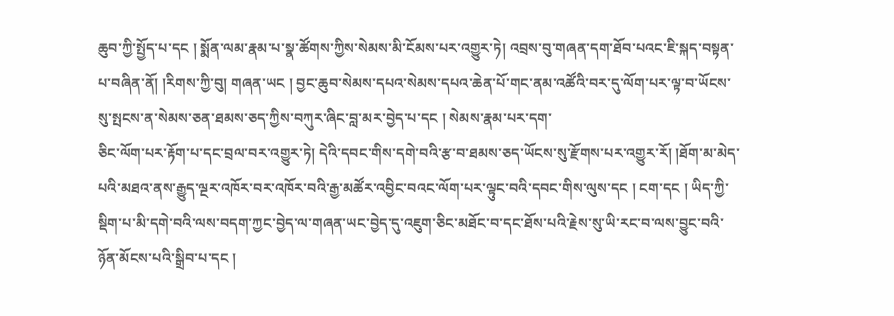ཆུབ་ཀྱི་སྤྱོད་པ་དང ། སྨོན་ལམ་རྣམ་པ་སྣ་ཚོགས་ཀྱིས་སེམས་མི་ངོམས་པར་འགྱུར་ཏེ། འབྲས་བུ་གཞན་དག་ཐོབ་པའང་ཇི་སྐད་བསྟན་པ་བཞིན་ནོ། །རིགས་ཀྱི་བུ། གཞན་ཡང ། བྱང་ཆུབ་སེམས་དཔའ་སེམས་དཔའ་ཆེན་པོ་གང་ནམ་འཚོའི་བར་དུ་ལོག་པར་ལྟ་བ་ཡོངས་སུ་སྤངས་ན་སེམས་ཅན་ཐམས་ཅད་ཀྱིས་བཀུར་ཞིང་བླ་མར་བྱེད་པ་དང ། སེམས་རྣམ་པར་དག་
ཅིང་ལོག་པར་རྟོག་པ་དང་བྲལ་བར་འགྱུར་ཏེ། དེའི་དབང་གིས་དགེ་བའི་རྩ་བ་ཐམས་ཅད་ཡོངས་སུ་རྫོགས་པར་འགྱུར་རོ། །ཐོག་མ་མེད་པའི་མཐའ་ནས་རྒྱུད་ལྔར་འཁོར་བར་འཁོར་བའི་རྒྱ་མཚོར་འབྱིང་བའང་ལོག་པར་ལྟུང་བའི་དབང་གིས་ལུས་དང ། ངག་དང ། ཡིད་ཀྱི་སྡིག་པ་མི་དགེ་བའི་ལས་བདག་ཀྱང་བྱེད་ལ་གཞན་ཡང་བྱེད་དུ་འཇུག་ཅིང་མཐོང་བ་དང་ཐོས་པའི་རྗེས་སུ་ཡི་རང་བ་ལས་བྱུང་བའི་ཉོན་མོངས་པའི་སྒྲིབ་པ་དང །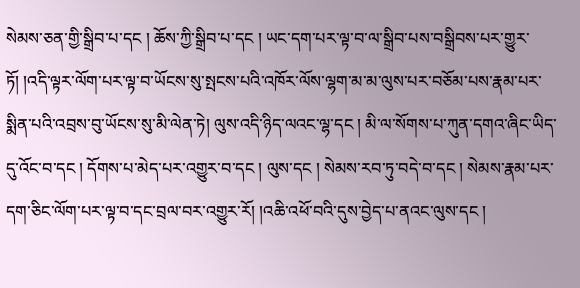སེམས་ཅན་གྱི་སྒྲིབ་པ་དང ། ཆོས་ཀྱི་སྒྲིབ་པ་དང ། ཡང་དག་པར་ལྟ་བ་ལ་སྒྲིབ་པས་བསྒྲིབས་པར་གྱུར་ཏོ། །འདི་ལྟར་ལོག་པར་ལྟ་བ་ཡོངས་སུ་སྤངས་པའི་འཁོར་ལོས་ལྷག་མ་མ་ལུས་པར་བཅོམ་པས་རྣམ་པར་སྨིན་པའི་འབྲས་བུ་ཡོངས་སུ་མི་ལེན་ཏེ། ལུས་འདི་ཉིད་ལའང་ལྷ་དང ། མི་ལ་སོགས་པ་ཀུན་དགའ་ཞིང་ཡིད་དུ་འོང་བ་དང ། དོགས་པ་མེད་པར་འགྱུར་བ་དང ། ལུས་དང ། སེམས་རབ་ཏུ་བདེ་བ་དང ། སེམས་རྣམ་པར་དག་ཅིང་ལོག་པར་ལྟ་བ་དང་བྲལ་བར་འགྱུར་རོ། །འཆི་འཕོ་བའི་དུས་བྱེད་པ་ནའང་ལུས་དང །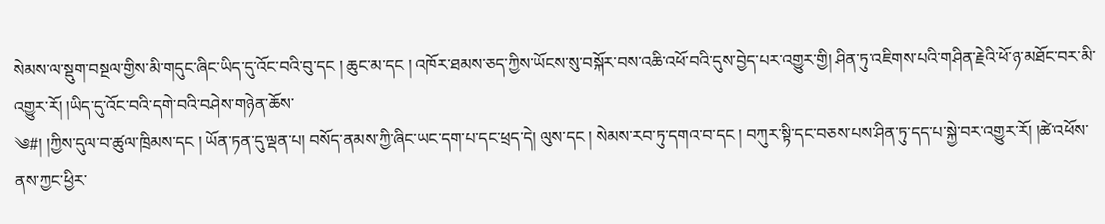སེམས་ལ་སྡུག་བསྔལ་གྱིས་མི་གདུང་ཞིང་ཡིད་དུ་འོང་བའི་བུ་དང ། ཆུང་མ་དང ། འཁོར་ཐམས་ཅད་ཀྱིས་ཡོངས་སུ་བསྐོར་བས་འཆི་འཕོ་བའི་དུས་བྱེད་པར་འགྱུར་གྱི། ཤིན་ཏུ་འཇིགས་པའི་གཤིན་རྗེའི་ཕོ་ཉ་མཐོང་བར་མི་འགྱུར་རོ། །ཡིད་དུ་འོང་བའི་དགེ་བའི་བཤེས་གཉེན་ཆོས་
༄#། །ཀྱིས་དུལ་བ་ཚུལ་ཁྲིམས་དང ། ཡོན་ཏན་དུ་ལྡན་པ། བསོད་ནམས་ཀྱི་ཞིང་ཡང་དག་པ་དང་ཕྲད་དེ། ལུས་དང ། སེམས་རབ་ཏུ་དགའ་བ་དང ། བཀུར་སྟི་དང་བཅས་པས་ཤིན་ཏུ་དད་པ་སྐྱེ་བར་འགྱུར་རོ། །ཚེ་འཕོས་ནས་ཀྱང་ཕྱིར་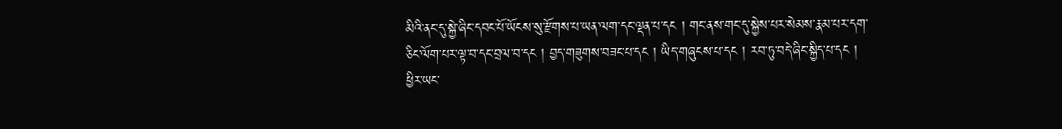མིའི་ནང་དུ་སྐྱེ་ཞིང་དབང་པོ་ཡོངས་སུ་རྫོགས་པ་ཡན་ལག་དང་ལྡན་པ་དང ། གང་ནས་གང་དུ་སྐྱེས་པར་སེམས་རྣམ་པར་དག་ཅིང་ལོག་པར་ལྟ་བ་དང་བྲལ་བ་དང ། བྱད་གཟུགས་བཟང་པ་དང ། ཡིད་གཞུངས་པ་དང ། རབ་ཏུ་བདེ་ཞིང་སྐྱིད་པ་དང ། ཕྱིར་ཡང་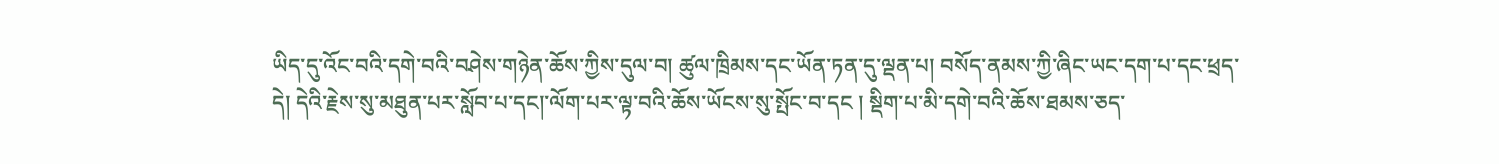ཡིད་དུ་འོང་བའི་དགེ་བའི་བཤེས་གཉེན་ཆོས་ཀྱིས་དུལ་བ། ཚུལ་ཁྲིམས་དང་ཡོན་ཏན་དུ་ལྡན་པ། བསོད་ནམས་ཀྱི་ཞིང་ཡང་དག་པ་དང་ཕྲད་དེ། དེའི་རྗེས་སུ་མཐུན་པར་སློབ་པ་དང།་ལོག་པར་ལྟ་བའི་ཆོས་ཡོངས་སུ་སྤོང་བ་དང ། སྡིག་པ་མི་དགེ་བའི་ཆོས་ཐམས་ཅད་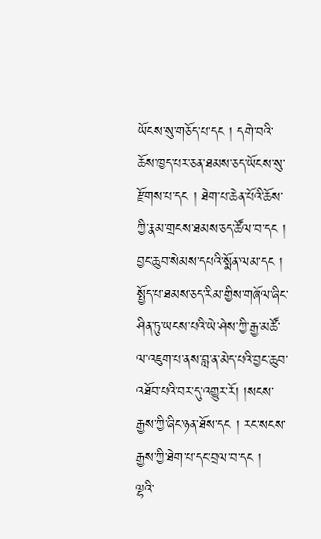ཡོངས་སུ་གཅོད་པ་དང ། དགེ་བའི་ཆོས་ཁྱད་པར་ཅན་ཐམས་ཅད་ཡོངས་སུ་རྫོགས་པ་དང ། ཐེག་པ་ཆེན་པོའི་ཆོས་ཀྱི་རྣམ་གྲངས་ཐམས་ཅད་ཚོལ་བ་དང ། བྱང་ཆུབ་སེམས་དཔའི་སྨོན་ལམ་དང ། སྤྱོད་པ་ཐམས་ཅད་རིམ་གྱིས་གཞོལ་ཞིང་ཤིན་ཏུ་ཡངས་པའི་ཡེ་ཤེས་ཀྱི་རྒྱ་མཚོ་ལ་འཇུག་པ་ནས་བླ་ན་མེད་པའི་བྱང་ཆུབ་འཐོབ་པའི་བར་དུ་འགྱུར་རོ། །སངས་རྒྱས་ཀྱི་ཞིང་ཉན་ཐོས་དང ། རང་སངས་རྒྱས་ཀྱི་ཐེག་པ་དང་བྲལ་བ་དང །
ལྷའི་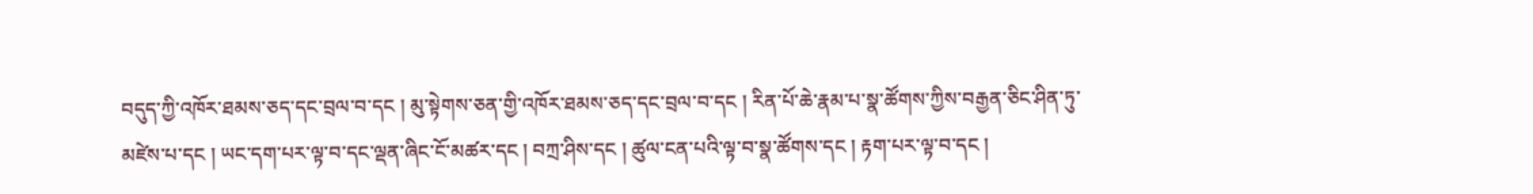བདུད་ཀྱི་འཁོར་ཐམས་ཅད་དང་བྲལ་བ་དང ། མུ་སྟེགས་ཅན་གྱི་འཁོར་ཐམས་ཅད་དང་བྲལ་བ་དང ། རིན་པོ་ཆེ་རྣམ་པ་སྣ་ཚོགས་ཀྱིས་བརྒྱན་ཅིང་ཤིན་ཏུ་མཛེས་པ་དང ། ཡང་དག་པར་ལྟ་བ་དང་ལྡན་ཞིང་ངོ་མཚར་དང ། བཀྲ་ཤིས་དང ། ཚུལ་ངན་པའི་ལྟ་བ་སྣ་ཚོགས་དང ། རྟག་པར་ལྟ་བ་དང །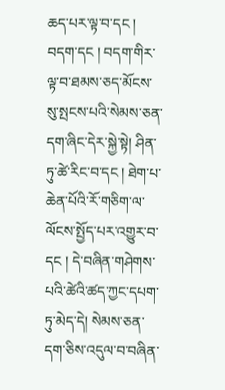ཆད་པར་ལྟ་བ་དང ། བདག་དང ། བདག་གིར་ལྟ་བ་ཐམས་ཅད་མོངས་སུ་སྤངས་པའི་སེམས་ཅན་དག་ཞིང་དེར་སྐྱེ་སྟེ། ཤིན་ཏུ་ཚེ་རིང་བ་དང ། ཐེག་པ་ཆེན་པོའི་རོ་གཅིག་ལ་ལོངས་སྤྱོད་པར་འགྱུར་བ་དང ། དེ་བཞིན་གཤེགས་པའི་ཚེའི་ཚད་ཀྱང་དཔག་ཏུ་མེད་དེ། སེམས་ཅན་དག་ཅིས་འདུལ་བ་བཞིན་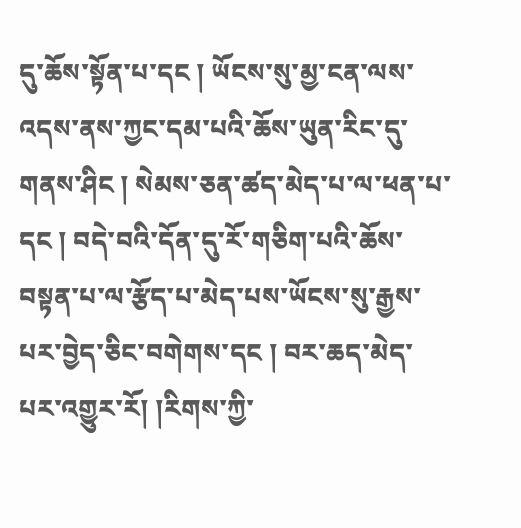དུ་ཆོས་སྟོན་པ་དང ། ཡོངས་སུ་མྱ་ངན་ལས་འདས་ནས་ཀྱང་དམ་པའི་ཆོས་ཡུན་རིང་དུ་གནས་ཤིང ། སེམས་ཅན་ཚད་མེད་པ་ལ་ཕན་པ་དང ། བདེ་བའི་དོན་དུ་རོ་གཅིག་པའི་ཆོས་བསྟན་པ་ལ་རྩོད་པ་མེད་པས་ཡོངས་སུ་རྒྱས་པར་བྱེད་ཅིང་བགེགས་དང ། བར་ཆད་མེད་པར་འགྱུར་རོ། །རིགས་ཀྱི་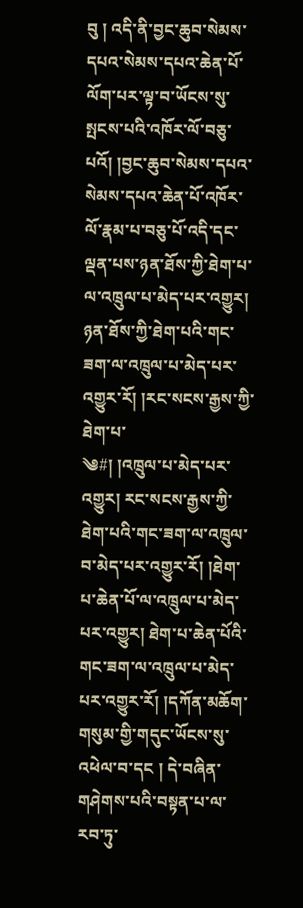བུ ། འདི་ནི་བྱང་ཆུབ་སེམས་དཔའ་སེམས་དཔའ་ཆེན་པོ་ལོག་པར་ལྟ་བ་ཡོངས་སུ་སྤངས་པའི་འཁོར་ལོ་བཅུ་པའོ། །བྱང་ཆུབ་སེམས་དཔའ་སེམས་དཔའ་ཆེན་པོ་འཁོར་ལོ་རྣམ་པ་བཅུ་པོ་འདི་དང་ལྡན་པས་ཉན་ཐོས་ཀྱི་ཐེག་པ་ལ་འཁྲུལ་པ་མེད་པར་འགྱུར། ཉན་ཐོས་ཀྱི་ཐེག་པའི་གང་ཟག་ལ་འཁྲུལ་པ་མེད་པར་འགྱུར་རོ། །རང་སངས་རྒྱས་ཀྱི་ཐེག་པ་
༄#། །འཁྲུལ་པ་མེད་པར་འགྱུར། རང་སངས་རྒྱས་ཀྱི་ཐེག་པའི་གང་ཟག་ལ་འཁྲུལ་བ་མེད་པར་འགྱུར་རོ། །ཐེག་པ་ཆེན་པོ་ལ་འཁྲུལ་པ་མེད་པར་འགྱུར། ཐེག་པ་ཆེན་པོའི་གང་ཟག་ལ་འཁྲུལ་པ་མེད་པར་འགྱུར་རོ། །དཀོན་མཆོག་གསུམ་གྱི་གདུང་ཡོངས་སུ་འཕེལ་བ་དང ། དེ་བཞིན་གཤེགས་པའི་བསྟན་པ་ལ་རབ་ཏུ་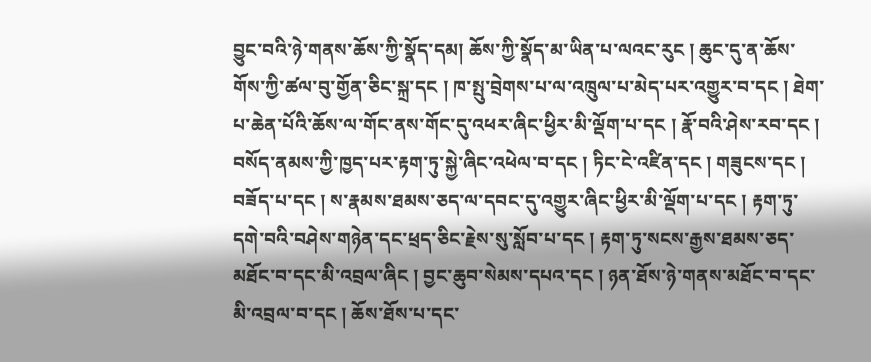བྱུང་བའི་ཉེ་གནས་ཆོས་ཀྱི་སྣོད་དམ། ཆོས་ཀྱི་སྣོད་མ་ཡིན་པ་ལའང་རུང ། ཆུང་དུ་ན་ཆོས་གོས་ཀྱི་ཚལ་བུ་གྱོན་ཅིང་སྐྲ་དང ། ཁ་སྤུ་བྲེགས་པ་ལ་འཁྲུལ་པ་མེད་པར་འགྱུར་བ་དང ། ཐེག་པ་ཆེན་པོའི་ཆོས་ལ་གོང་ནས་གོང་དུ་འཕར་ཞིང་ཕྱིར་མི་ལྡོག་པ་དང ། རྣོ་བའི་ཤེས་རབ་དང ། བསོད་ནམས་ཀྱི་ཁྱད་པར་རྟག་ཏུ་སྐྱེ་ཞིང་འཕེལ་བ་དང ། ཏིང་ངེ་འཛིན་དང ། གཟུངས་དང ། བཟོད་པ་དང ། ས་རྣམས་ཐམས་ཅད་ལ་དབང་དུ་འགྱུར་ཞིང་ཕྱིར་མི་ལྡོག་པ་དང ། རྟག་ཏུ་དགེ་བའི་བཤེས་གཉེན་དང་ཕྲད་ཅིང་རྗེས་སུ་སློབ་པ་དང ། རྟག་ཏུ་སངས་རྒྱས་ཐམས་ཅད་མཐོང་བ་དང་མི་འབྲལ་ཞིང ། བྱང་ཆུབ་སེམས་དཔའ་དང ། ཉན་ཐོས་ཉེ་གནས་མཐོང་བ་དང་མི་འབྲལ་བ་དང ། ཆོས་ཐོས་པ་དང་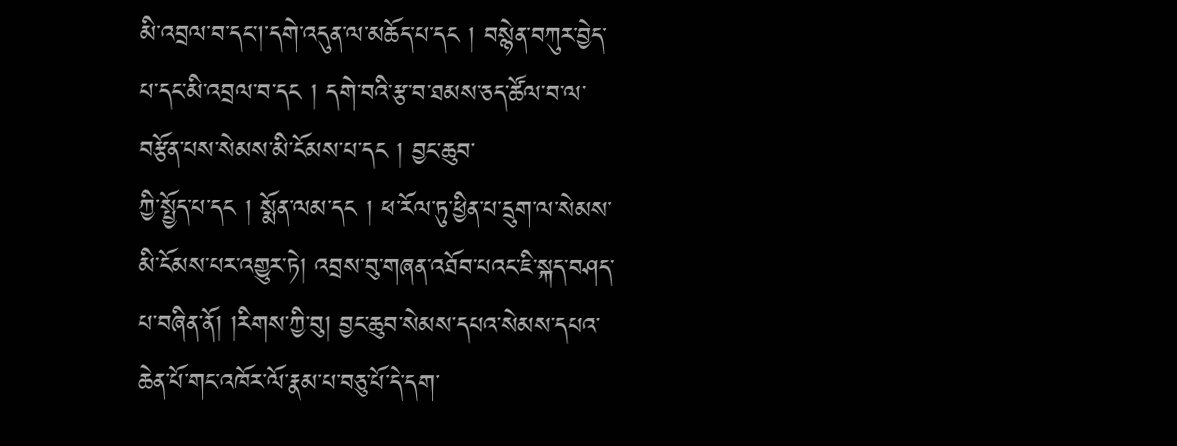མི་འབྲལ་བ་དང།་དགེ་འདུན་ལ་མཆོད་པ་དང ། བསྙེན་བཀུར་བྱེད་པ་དང་མི་འབྲལ་བ་དང ། དགེ་བའི་རྩ་བ་ཐམས་ཅད་ཚོལ་བ་ལ་བརྩོན་པས་སེམས་མི་ངོམས་པ་དང ། བྱང་ཆུབ་
ཀྱི་སྤྱོད་པ་དང ། སྨོན་ལམ་དང ། ཕ་རོལ་ཏུ་ཕྱིན་པ་དྲུག་ལ་སེམས་མི་ངོམས་པར་འགྱུར་ཏེ། འབྲས་བུ་གཞན་འཐོབ་པའང་ཇི་སྐད་བཤད་པ་བཞིན་ནོ། །རིགས་ཀྱི་བུ། བྱང་ཆུབ་སེམས་དཔའ་སེམས་དཔའ་ཆེན་པོ་གང་འཁོར་ལོ་རྣམ་པ་བཅུ་པོ་དེ་དག་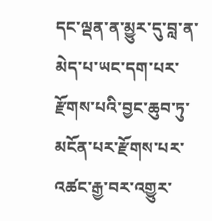དང་ལྡན་ན་མྱུར་དུ་བླ་ན་མེད་པ་ཡང་དག་པར་རྫོགས་པའི་བྱང་ཆུབ་ཏུ་མངོན་པར་རྫོགས་པར་འཚང་རྒྱ་བར་འགྱུར་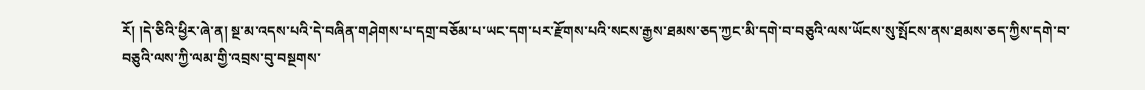རོ། །དེ་ཅིའི་ཕྱིར་ཞེ་ན། སྔ་མ་འདས་པའི་དེ་བཞིན་གཤེགས་པ་དགྲ་བཅོམ་པ་ཡང་དག་པར་རྫོགས་པའི་སངས་རྒྱས་ཐམས་ཅད་ཀྱང་མི་དགེ་བ་བཅུའི་ལས་ཡོངས་སུ་སྤོངས་ནས་ཐམས་ཅད་ཀྱིས་དགེ་བ་བཅུའི་ལས་ཀྱི་ལམ་གྱི་འབྲས་བུ་བསྔགས་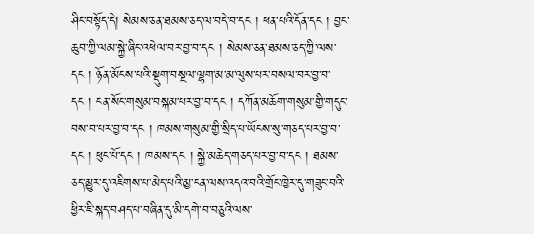ཤིང་བསྟོད་དེ། སེམས་ཅན་ཐམས་ཅད་ལ་བདེ་བ་དང ། ཕན་པའི་དོན་དང ། བྱང་ཆུབ་ཀྱི་ལམ་སྐྱེ་ཞིང་འཕེལ་བར་བྱ་བ་དང ། སེམས་ཅན་ཐམས་ཅད་ཀྱི་ལས་དང ། ཉོན་མོངས་པའི་སྡུག་བསྔལ་ལྷག་མ་མ་ལུས་པར་བསལ་བར་བྱ་བ་དང ། ངན་སོང་གསུམ་བསྐམ་པར་བྱ་བ་དང ། དཀོན་མཆོག་གསུམ་གྱི་གདུང་བས་བ་པར་བྱ་བ་དང ། ཁམས་གསུམ་གྱི་སྲིད་པ་ཡོངས་སུ་གཅད་པར་བྱ་བ་དང ། ཕུང་པོ་དང ། ཁམས་དང ། སྐྱེ་མཆེད་གཅད་པར་བྱ་བ་དང ། ཐམས་ཅད་མྱུར་དུ་འཇིགས་པ་མེད་པའི་མྱ་ངན་ལས་འདའ་བའི་གྲོང་ཁྱེར་དུ་གཟུང་བའི་ཕྱིར་ཇི་སྐད་བཤད་པ་བཞིན་དུ་མི་དགེ་བ་བཅུའི་ལས་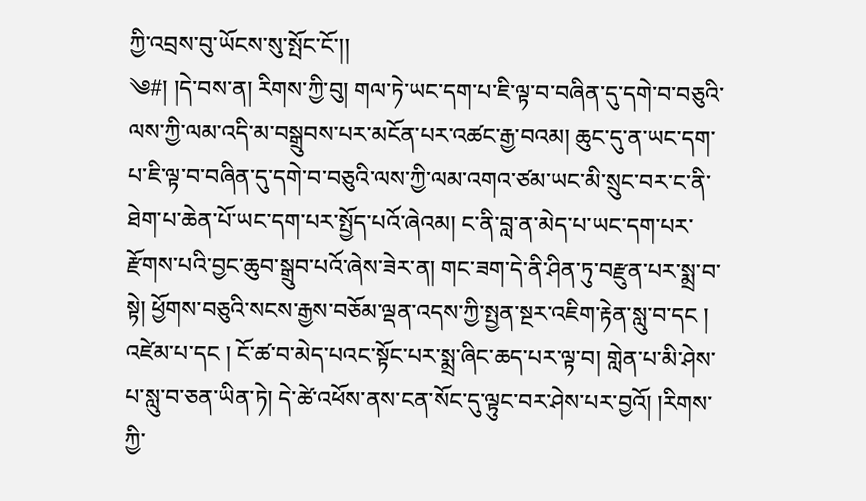ཀྱི་འབྲས་བུ་ཡོངས་སུ་སྤོང་ངོ་།།
༄#། །དེ་བས་ན། རིགས་ཀྱི་བུ། གལ་ཏེ་ཡང་དག་པ་ཇི་ལྟ་བ་བཞིན་དུ་དགེ་བ་བཅུའི་ལས་ཀྱི་ལམ་འདི་མ་བསྒྲུབས་པར་མངོན་པར་འཚང་རྒྱ་བའམ། ཆུང་དུ་ན་ཡང་དག་པ་ཇི་ལྟ་བ་བཞིན་དུ་དགེ་བ་བཅུའི་ལས་ཀྱི་ལམ་འགའ་ཙམ་ཡང་མི་སྲུང་བར་ང་ནི་ཐེག་པ་ཆེན་པོ་ཡང་དག་པར་སྤྱོད་པའོ་ཞེའམ། ང་ནི་བླ་ན་མེད་པ་ཡང་དག་པར་རྫོགས་པའི་བྱང་ཆུབ་སྒྲུབ་པའོ་ཞེས་ཟེར་ན། གང་ཟག་དེ་ནི་ཤིན་ཏུ་བརྫུན་པར་སྨྲ་བ་སྟེ། ཕྱོགས་བཅུའི་སངས་རྒྱས་བཅོམ་ལྡན་འདས་ཀྱི་སྤྱན་སྔར་འཇིག་རྟེན་སླུ་བ་དང ། འཛེམ་པ་དང ། ངོ་ཚ་བ་མེད་པའང་སྟོང་པར་སྨྲ་ཞིང་ཆད་པར་ལྟ་བ། གླེན་པ་མི་ཤེས་པ་སླུ་བ་ཅན་ཡིན་ཏེ། དེ་ཚེ་འཕོས་ནས་ངན་སོང་དུ་ལྟུང་བར་ཤེས་པར་བྱའོ། །རིགས་ཀྱི་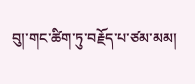བུ།་གང་ཚིག་ཏུ་བརྗོད་པ་ཙམ་མམ།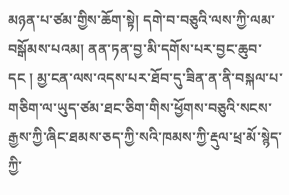མཉན་པ་ཙམ་གྱིས་ཆོག་སྟེ། དགེ་བ་བཅུའི་ལས་ཀྱི་ལམ་བསྒོམས་པའམ། ནན་ཏན་བྱ་མི་དགོས་པར་བྱང་ཆུབ་དང ། མྱ་ངན་ལས་འདས་པར་ཐོབ་དུ་ཟིན་ན་ནི་བསྐལ་པ་གཅིག་ལ་ཡུད་ཙམ་ཐང་ཅིག་གིས་ཕྱོགས་བཅུའི་སངས་རྒྱས་ཀྱི་ཞིང་ཐམས་ཅད་ཀྱི་སའི་ཁམས་ཀྱི་རྡུལ་ཕྲ་མོ་སྙེད་ཀྱི་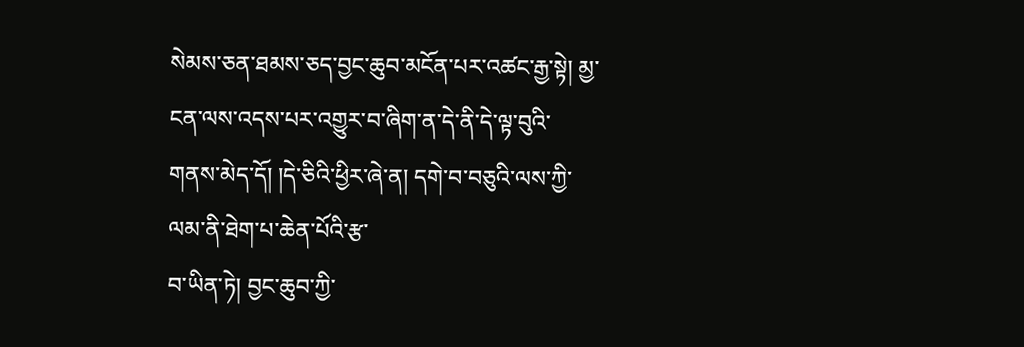སེམས་ཅན་ཐམས་ཅད་བྱང་ཆུབ་མངོན་པར་འཚང་རྒྱ་སྟེ། མྱ་ངན་ལས་འདས་པར་འགྱུར་བ་ཞིག་ན་དེ་ནི་དེ་ལྟ་བུའི་གནས་མེད་དོ། །དེ་ཅིའི་ཕྱིར་ཞེ་ན། དགེ་བ་བཅུའི་ལས་ཀྱི་ལམ་ནི་ཐེག་པ་ཆེན་པོའི་རྩ་
བ་ཡིན་ཏེ། བྱང་ཆུབ་ཀྱི་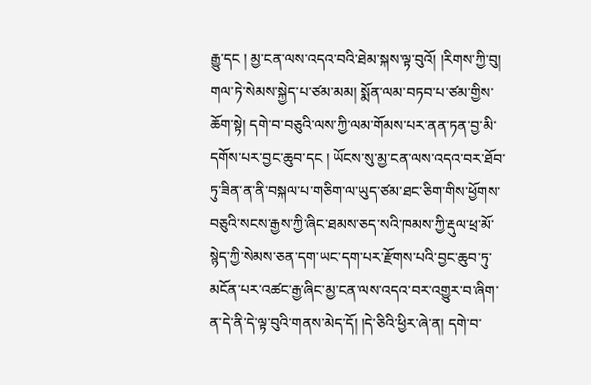རྒྱུ་དང ། མྱ་ངན་ལས་འདའ་བའི་ཐེམ་སྐས་ལྟ་བུའོ། །རིགས་ཀྱི་བུ། གལ་ཏེ་སེམས་སྐྱེད་པ་ཙམ་མམ། སྨོན་ལམ་བཏབ་པ་ཙམ་གྱིས་ཆོག་སྟེ། དགེ་བ་བཅུའི་ལས་ཀྱི་ལམ་གོམས་པར་ནན་ཏན་བྱ་མི་དགོས་པར་བྱང་ཆུབ་དང ། ཡོངས་སུ་མྱ་ངན་ལས་འདའ་བར་ཐོབ་ཏུ་ཟིན་ན་ནི་བསྐལ་པ་གཅིག་ལ་ཡུད་ཙམ་ཐང་ཅིག་གིས་ཕྱོགས་བཅུའི་སངས་རྒྱས་ཀྱི་ཞིང་ཐམས་ཅད་སའི་ཁམས་ཀྱི་རྡུལ་ཕྲ་མོ་སྙེད་ཀྱི་སེམས་ཅན་དག་ཡང་དག་པར་རྫོགས་པའི་བྱང་ཆུབ་ཏུ་མངོན་པར་འཚང་རྒྱ་ཞིང་མྱ་ངན་ལས་འདའ་བར་འགྱུར་བ་ཞིག་ན་དེ་ནི་དེ་ལྟ་བུའི་གནས་མེད་དོ། །དེ་ཅིའི་ཕྱིར་ཞེ་ན། དགེ་བ་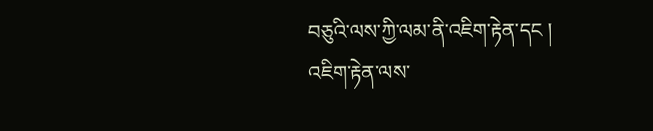བཅུའི་ལས་ཀྱི་ལམ་ནི་འཇིག་རྟེན་དང ། འཇིག་རྟེན་ལས་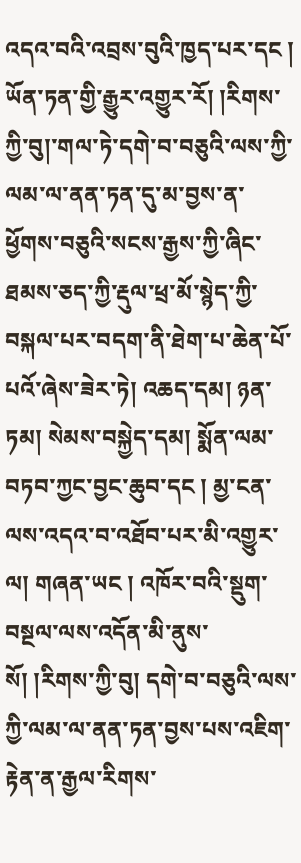འདའ་བའི་འབྲས་བུའི་ཁྱད་པར་དང ། ཡོན་ཏན་གྱི་རྒྱུར་འགྱུར་རོ། །རིགས་ཀྱི་བུ།་གལ་ཏེ་དགེ་བ་བཅུའི་ལས་ཀྱི་ལམ་ལ་ནན་ཏན་དུ་མ་བྱས་ན་ཕྱོགས་བཅུའི་སངས་རྒྱས་ཀྱི་ཞིང་ཐམས་ཅད་ཀྱི་རྡུལ་ཕྲ་མོ་སྙེད་ཀྱི་བསྐལ་པར་བདག་ནི་ཐེག་པ་ཆེན་པོ་པའོ་ཞེས་ཟེར་ཏེ། འཆད་དམ། ཉན་ཏམ། སེམས་བསྐྱེད་དམ། སྨོན་ལམ་བཏབ་ཀྱང་བྱང་ཆུབ་དང ། མྱ་ངན་ལས་འདའ་བ་འཐོབ་པར་མི་འགྱུར་ལ། གཞན་ཡང ། འཁོར་བའི་སྡུག་བསྔལ་ལས་འདོན་མི་ནུས་སོ། །རིགས་ཀྱི་བུ། དགེ་བ་བཅུའི་ལས་ཀྱི་ལམ་ལ་ནན་ཏན་བྱས་པས་འཇིག་རྟེན་ན་རྒྱལ་རིགས་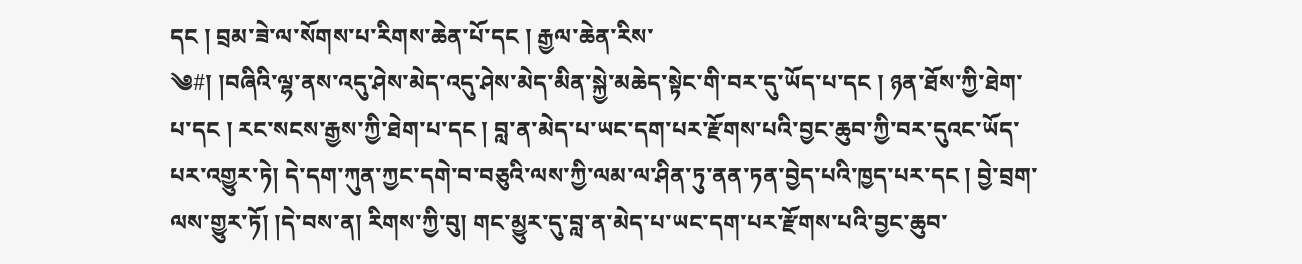དང ། བྲམ་ཟེ་ལ་སོགས་པ་རིགས་ཆེན་པོ་དང ། རྒྱལ་ཆེན་རིས་
༄#། །བཞིའི་ལྷ་ནས་འདུ་ཤེས་མེད་འདུ་ཤེས་མེད་མིན་སྐྱེ་མཆེད་སྟེང་གི་བར་དུ་ཡོད་པ་དང ། ཉན་ཐོས་ཀྱི་ཐེག་པ་དང ། རང་སངས་རྒྱས་ཀྱི་ཐེག་པ་དང ། བླ་ན་མེད་པ་ཡང་དག་པར་རྫོགས་པའི་བྱང་ཆུབ་ཀྱི་བར་དུའང་ཡོད་པར་འགྱུར་ཏེ། དེ་དག་ཀུན་ཀྱང་དགེ་བ་བཅུའི་ལས་ཀྱི་ལམ་ལ་ཤིན་ཏུ་ནན་ཏན་བྱེད་པའི་ཁྱད་པར་དང ། བྱེ་བྲག་ལས་གྱུར་ཏོ། །དེ་བས་ན། རིགས་ཀྱི་བུ། གང་མྱུར་དུ་བླ་ན་མེད་པ་ཡང་དག་པར་རྫོགས་པའི་བྱང་ཆུབ་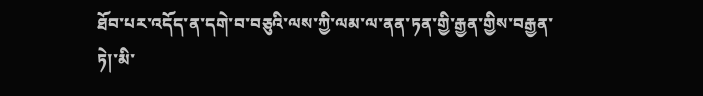ཐོབ་པར་འདོད་ན་དགེ་བ་བཅུའི་ལས་ཀྱི་ལམ་ལ་ནན་ཏན་གྱི་རྒྱན་གྱིས་བརྒྱན་ཏེ།་མི་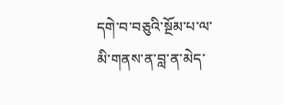དགེ་བ་བཅུའི་སྔོམ་པ་ལ་མི་གནས་ན་བླ་ན་མེད་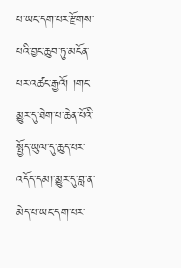པ་ཡང་དག་པར་རྫོགས་པའི་བྱང་ཆུབ་ཏུ་མངོན་པར་འཚང་རྒྱའོ། །གང་མྱུར་དུ་ཐེག་པ་ཆེན་པོའི་སྤྱོད་ཡུལ་དུ་ཆུད་པར་འདོད་དམ།་མྱུར་དུ་བླ་ན་མེད་པ་ཡང་དག་པར་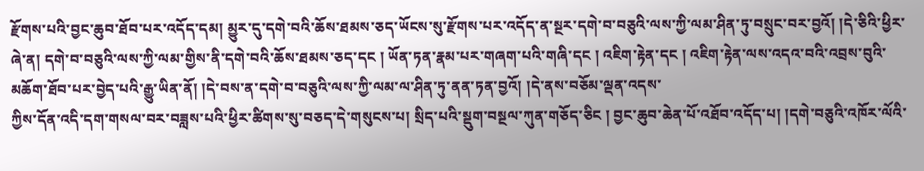རྫོགས་པའི་བྱང་ཆུབ་ཐོབ་པར་འདོད་དམ། མྱུར་དུ་དགེ་བའི་ཆོས་ཐམས་ཅད་ཡོངས་སུ་རྫོགས་པར་འདོད་ན་སྔར་དགེ་བ་བཅུའི་ལས་ཀྱི་ལམ་ཤིན་ཏུ་བསྲུང་བར་བྱའོ། །དེ་ཅིའི་ཕྱིར་ཞེ་ན། དགེ་བ་བཅུའི་ལས་ཀྱི་ལམ་གྱིས་ནི་དགེ་བའི་ཆོས་ཐམས་ཅད་དང ། ཡོན་ཏན་རྣམ་པར་གཞག་པའི་གཞི་དང ། འཇིག་རྟེན་དང ། འཇིག་རྟེན་ལས་འདའ་བའི་འབྲས་བུའི་མཆོག་ཐོབ་པར་བྱེད་པའི་རྒྱུ་ཡིན་ནོ། །དེ་བས་ན་དགེ་བ་བཅུའི་ལས་ཀྱི་ལམ་ལ་ཤིན་ཏུ་ནན་ཏན་བྱའོ། །དེ་ནས་བཅོམ་ལྡན་འདས་
ཀྱིས་དོན་འདི་དག་གསལ་བར་བཟླས་པའི་ཕྱིར་ཚིགས་སུ་བཅད་དེ་གསུངས་པ། སྲིད་པའི་སྡུག་བསྔལ་ཀུན་གཅོད་ཅིང ། བྱང་ཆུབ་ཆེན་པོ་འཐོབ་འདོད་པ། །དགེ་བཅུའི་འཁོར་ལོའི་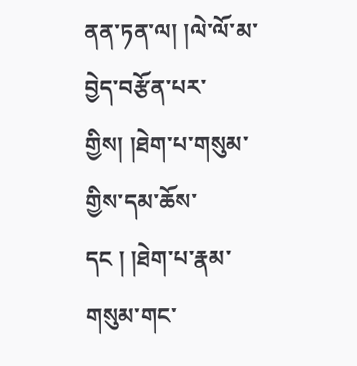ནན་ཏན་ལ། །ལེ་ལོ་མ་བྱེད་བརྩོན་པར་གྱིས། །ཐེག་པ་གསུམ་གྱིས་དམ་ཆོས་དང ། །ཐེག་པ་རྣམ་གསུམ་གང་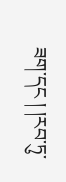ཟག་དང ། །རབ་ཏུ་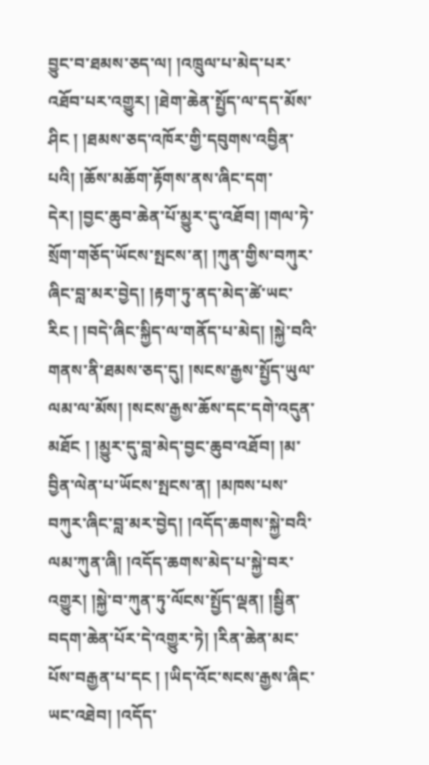བྱུང་བ་ཐམས་ཅད་ལ། །འཁྲུལ་པ་མེད་པར་འཐོབ་པར་འགྱུར། །ཐེག་ཆེན་སྤྱོད་ལ་དད་མོས་ཤིང ། །ཐམས་ཅད་འཁོར་གྱི་དབུགས་འབྱིན་པའི། །ཆོས་མཆོག་རྟོགས་ནས་ཞིང་དག་དེར། །བྱང་ཆུབ་ཆེན་པོ་མྱུར་དུ་འཐོབ། །གལ་ཏེ་སྲོག་གཅོད་ཡོངས་སྤངས་ན། །ཀུན་གྱིས་བཀུར་ཞིང་བླ་མར་བྱེད། །རྟག་ཏུ་ནད་མེད་ཚེ་ཡང་རིང ། །བདེ་ཞིང་སྐྱིད་ལ་གནོད་པ་མེད། །སྐྱེ་བའི་གནས་ནི་ཐམས་ཅད་དུ། །སངས་རྒྱས་སྤྱོད་ཡུལ་ལམ་ལ་མོས། །སངས་རྒྱས་ཆོས་དང་དགེ་འདུན་མཐོང ། །མྱུར་དུ་བླ་མེད་བྱང་ཆུབ་འཐོབ། །མ་བྱིན་ལེན་པ་ཡོངས་སྤངས་ན། །མཁས་པས་བཀུར་ཞིང་བླ་མར་བྱེད། །འདོད་ཆགས་སྐྱེ་བའི་ལམ་ཀུན་ཞི། །འདོད་ཆགས་མེད་པ་སྐྱེ་བར་འགྱུར། །སྐྱེ་བ་ཀུན་ཏུ་ལོངས་སྤྱོད་ལྡན། །སྦྱིན་བདག་ཆེན་པོར་དེ་འགྱུར་ཏེ། །རིན་ཆེན་མང་པོས་བརྒྱན་པ་དང ། །ཡིད་འོང་སངས་རྒྱས་ཞིང་ཡང་འཐེབ། །འདོད་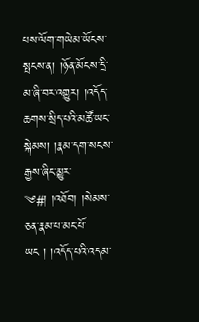པས་ལོག་གཡེམ་ཡོངས་སྤངས་ན། །ཉོན་མོངས་དྲི་མ་ཞི་བར་འགྱུར། །འདོད་ཆགས་སྲིད་པའི་མཚོ་ཡང་སྐེམས། །རྣམ་དག་སངས་རྒྱས་ཞིང་མྱུར་
༄#། །འཐོབ། །སེམས་ཅན་རྣམ་པ་མང་པོ་ཡང ། །འདོད་པའི་འདམ་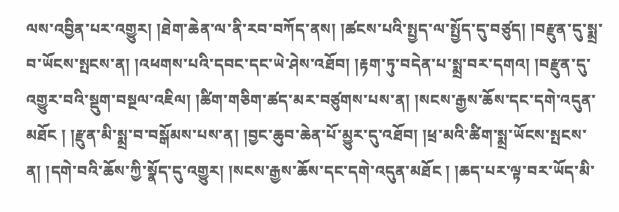ལས་འབྱིན་པར་འགྱུར། །ཐེག་ཆེན་ལ་ནི་རབ་བཀོད་ནས། །ཚངས་པའི་སྤྱད་ལ་སྤྱོད་དུ་བཙུད། །བརྫུན་དུ་སྨྲ་བ་ཡོངས་སྤངས་ན། །འཕགས་པའི་དབང་དང་ཡེ་ཤེས་འཐོབ། །རྟག་ཏུ་བདེན་པ་སྨྲ་བར་དགའ། །བརྫུན་དུ་འགྱུར་བའི་སྡུག་བསྔལ་འཇིལ། །ཚིག་གཅིག་ཚད་མར་བཙུགས་པས་ན། །སངས་རྒྱས་ཆོས་དང་དགེ་འདུན་མཐོང ། །རྫུན་མི་སྨྲ་བ་བསྒོམས་པས་ན། །བྱང་ཆུབ་ཆེན་པོ་མྱུར་དུ་འཐོབ། །ཕྲ་མའི་ཚིག་སྨྲ་ཡོངས་སྤངས་ན། །དགེ་བའི་ཆོས་ཀྱི་སྣོད་དུ་འགྱུར། །སངས་རྒྱས་ཆོས་དང་དགེ་འདུན་མཐོང ། །ཆད་པར་ལྟ་བར་ཡོད་མི་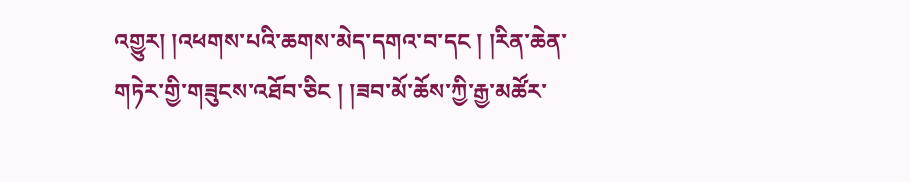འགྱུར། །འཕགས་པའི་ཆགས་མེད་དགའ་བ་དང ། །རིན་ཆེན་གཏེར་གྱི་གཟུངས་འཐོབ་ཅིང ། །ཟབ་མོ་ཆོས་ཀྱི་རྒྱ་མཚོར་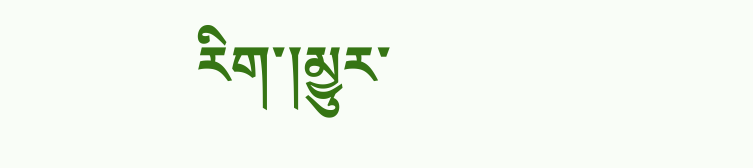རིག་།མྱུར་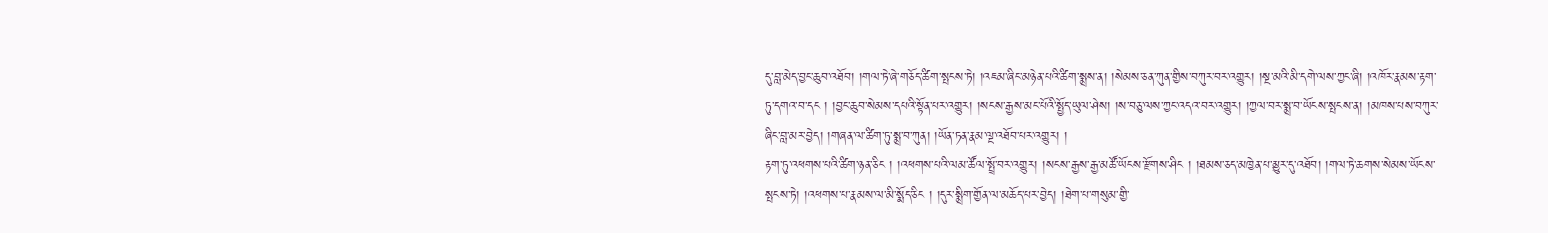དུ་བླ་མེད་བྱང་ཆུབ་འཐོབ། །གལ་ཏེ་ཞེ་གཅོད་ཚིག་སྤངས་ཏེ། །འཇམ་ཞིང་མཉེན་པའི་ཚིག་སྨྲས་ན། །སེམས་ཅན་ཀུན་གྱིས་བཀུར་བར་འགྱུར། །སྔ་མའི་མི་དགེ་ལས་ཀྱང་ཞི། །འཁོར་རྣམས་རྟག་ཏུ་དགའ་བ་དང ། །བྱང་ཆུབ་སེམས་དཔའི་སྟོན་པར་འགྱུར། །སངས་རྒྱས་མང་པོའི་སྤྱོད་ཡུལ་ཤེས། །ས་བཅུ་ལས་ཀྱང་འདའ་བར་འགྱུར། །ཀྱལ་བར་སྨྲ་བ་ཡོངས་སྤངས་ན། །མཁས་པས་བཀུར་ཞིང་བླ་མར་བྱེད། །གཞན་ལ་ཚིག་ཏུ་སྨྲ་བ་ཀུན། །ཡོན་ཏན་རྣམ་ལྔ་འཐོབ་པར་འགྱུར། །
རྟག་ཏུ་འཕགས་པའི་ཚིག་ཉན་ཅིང ། །འཕགས་པའི་ལམ་ཚོལ་སྤྲོ་བར་འགྱུར། །སངས་རྒྱས་རྒྱ་མཚོ་ཡོངས་རྫོགས་ཤིང ། །ཐམས་ཅད་མཁྱེན་པ་མྱུར་དུ་འཐོབ། །གལ་ཏེ་ཆགས་སེམས་ཡོངས་སྤངས་ཏེ། །འཕགས་པ་རྣམས་ལ་མི་སྨོད་ཅིང ། །དུར་སྨྲིག་གྱོན་ལ་མཆོད་པར་བྱེད། །ཐེག་པ་གསུམ་གྱི་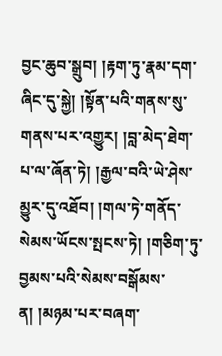བྱང་ཆུབ་སྒྲུབ། །རྟག་ཏུ་རྣམ་དག་ཞིང་དུ་སྐྱེ། །སྟོན་པའི་གནས་སུ་གནས་པར་འགྱུར། །བླ་མེད་ཐེག་པ་ལ་ཞོན་ཏེ། །རྒྱལ་བའི་ཡེ་ཤེས་མྱུར་དུ་འཐོབ། །གལ་ཏེ་གནོད་སེམས་ཡོངས་སྤངས་ཏེ། །གཅིག་ཏུ་བྱམས་པའི་སེམས་བསྒོམས་ན། །མཉམ་པར་བཞག་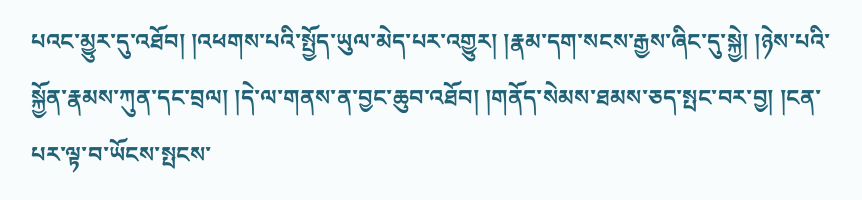པའང་མྱུར་དུ་འཐོབ། །འཕགས་པའི་སྤྱོད་ཡུལ་མེད་པར་འགྱུར། །རྣམ་དག་སངས་རྒྱས་ཞིང་དུ་སྐྱེ། །ཉེས་པའི་སྐྱོན་རྣམས་ཀུན་དང་བྲལ། །དེ་ལ་གནས་ན་བྱང་ཆུབ་འཐོབ། །གནོད་སེམས་ཐམས་ཅད་སྤང་བར་བྱ། །ངན་པར་ལྟ་བ་ཡོངས་སྤངས་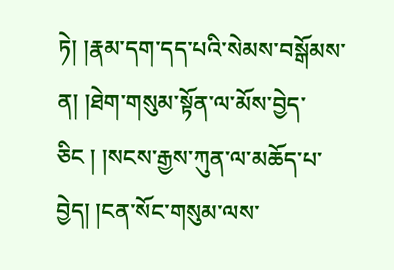ཏེ། །རྣམ་དག་དད་པའི་སེམས་བསྒོམས་ན། །ཐེག་གསུམ་སྟོན་ལ་མོས་བྱེད་ཅིང ། །སངས་རྒྱས་ཀུན་ལ་མཆོད་པ་བྱེད། །ངན་སོང་གསུམ་ལས་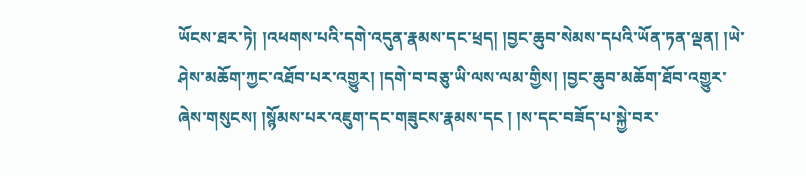ཡོངས་ཐར་ཏེ། །འཕགས་པའི་དགེ་འདུན་རྣམས་དང་ཕྲད། །བྱང་ཆུབ་སེམས་དཔའི་ཡོན་ཏན་ལྡན། །ཡེ་ཤེས་མཆོག་ཀྱང་འཐོབ་པར་འགྱུར། །དགེ་བ་བཅུ་ཡི་ལས་ལམ་གྱིས། །བྱང་ཆུབ་མཆོག་ཐོབ་འགྱུར་ཞེས་གསུངས། །སྙོམས་པར་འཇུག་དང་གཟུངས་རྣམས་དང ། །ས་དང་བཟོད་པ་སྐྱེ་བར་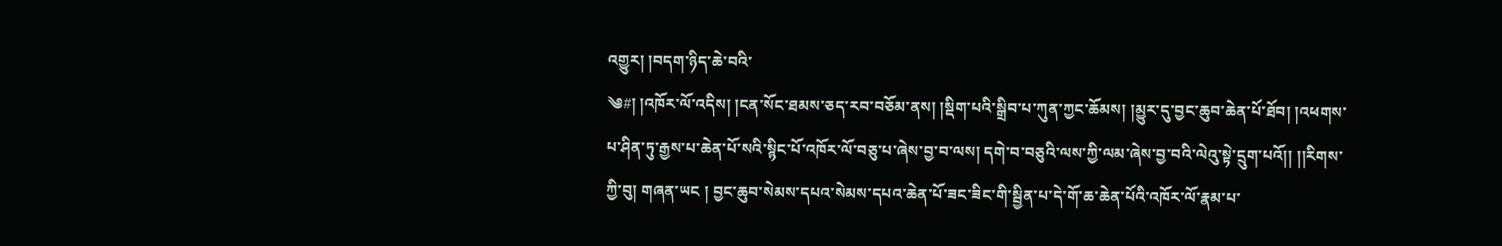འགྱུར། །བདག་ཉིད་ཆེ་བའི་
༄#། །འཁོར་ལོ་འདིས། །ངན་སོང་ཐམས་ཅད་རབ་བཅོམ་ནས། །སྡིག་པའི་སྒྲིབ་པ་ཀུན་ཀྱང་ཆོམས། །མྱུར་དུ་བྱང་ཆུབ་ཆེན་པོ་ཐོབ། །འཕགས་པ་ཤིན་ཏུ་རྒྱས་པ་ཆེན་པོ་སའི་སྙིང་པོ་འཁོར་ལོ་བཅུ་པ་ཞེས་བྱ་བ་ལས། དགེ་བ་བཅུའི་ལས་ཀྱི་ལམ་ཞེས་བྱ་བའི་ལེའུ་སྟེ་དྲུག་པའོ།། །།རིགས་ཀྱི་བུ། གཞན་ཡང ། བྱང་ཆུབ་སེམས་དཔའ་སེམས་དཔའ་ཆེན་པོ་ཟང་ཟིང་གི་སྦྱིན་པ་དེ་གོ་ཆ་ཆེན་པོའི་འཁོར་ལོ་རྣམ་པ་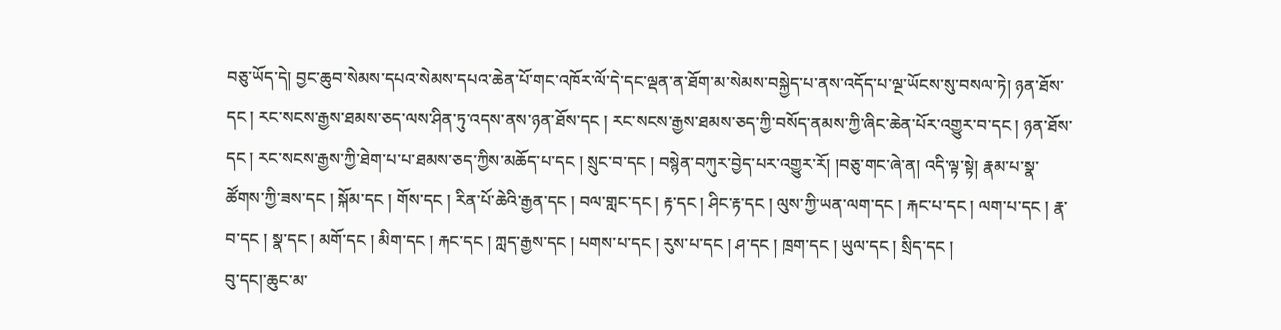བཅུ་ཡོད་དེ། བྱང་ཆུབ་སེམས་དཔའ་སེམས་དཔའ་ཆེན་པོ་གང་འཁོར་ལོ་དེ་དང་ལྡན་ན་ཐོག་མ་སེམས་བསྐྱེད་པ་ནས་འདོད་པ་ལྔ་ཡོངས་སུ་བསལ་ཏེ། ཉན་ཐོས་དང ། རང་སངས་རྒྱས་ཐམས་ཅད་ལས་ཤིན་ཏུ་འདས་ནས་ཉན་ཐོས་དང ། རང་སངས་རྒྱས་ཐམས་ཅད་ཀྱི་བསོད་ནམས་ཀྱི་ཞིང་ཆེན་པོར་འགྱུར་བ་དང ། ཉན་ཐོས་དང ། རང་སངས་རྒྱས་ཀྱི་ཐེག་པ་པ་ཐམས་ཅད་ཀྱིས་མཆོད་པ་དང ། སྲུང་བ་དང ། བསྙེན་བཀུར་བྱེད་པར་འགྱུར་རོ། །བཅུ་གང་ཞེ་ན། འདི་ལྟ་སྟེ། རྣམ་པ་སྣ་ཚོགས་ཀྱི་ཟས་དང ། སྐོམ་དང ། གོས་དང ། རིན་པོ་ཆེའི་རྒྱན་དང ། བལ་གླང་དང ། རྟ་དང ། ཤིང་རྟ་དང ། ལུས་ཀྱི་ཡན་ལག་དང ། རྐང་པ་དང ། ལག་པ་དང ། རྣ་བ་དང ། སྣ་དང ། མགོ་དང ། མིག་དང ། རྐང་དང ། ཀླད་རྒྱས་དང ། པགས་པ་དང ། རུས་པ་དང ། ཤ་དང ། ཁྲག་དང ། ཡུལ་དང ། སྲིད་དང །
བུ་དང།་ཆུང་མ་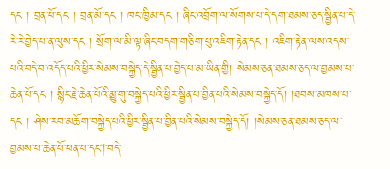དང ། བྲན་ཕོ་དང ། བྲན་མོ་དང ། ཁང་ཁྱིམ་དང ། ཞིང་འབྲོག་ལ་སོགས་པ་དེ་དག་ཐམས་ཅད་སྦྱིན་པ་དེ་རེ་རེ་བྱེད་པ་ན་ལུས་དང ། སྲོག་ལ་མི་ལྟ་ཞིང་བདག་གཅིག་པུ་འཇིག་རྟེན་དང ། འཇིག་རྟེན་ལས་འདས་པའི་བདེ་བ་འདོད་པའི་ཕྱིར་སེམས་བསྐྱེད་དེ་སྦྱིན་པ་བྱེད་པ་མ་ཡིན་གྱི། སེམས་ཅན་ཐམས་ཅད་ལ་བྱམས་པ་ཆེན་པོ་དང ། སྙིང་རྗེ་ཆེན་པོའི་མྱུ་གུ་བསྐྱེད་པའི་ཕྱིར་སྦྱིན་པ་བྱིན་པའི་སེམས་བསྐྱེད་དོ། །ཐབས་མཁས་པ་དང ། ཤེས་རབ་མཆོག་བསྐྱེད་པའི་ཕྱིར་སྦྱིན་པ་བྱིན་པའི་སེམས་བསྐྱེད་དོ། །སེམས་ཅན་ཐམས་ཅད་ལ་བྱམས་པ་ཆེན་པོ་ཕན་པ་དང།་བདེ་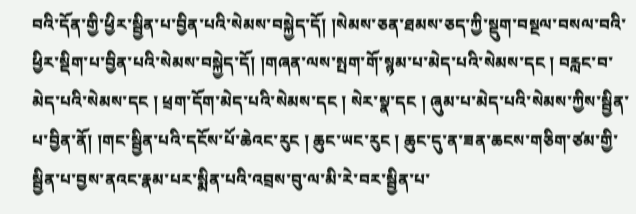བའི་དོན་གྱི་ཕྱིར་སྦྱིན་པ་བྱིན་པའི་སེམས་བསྐྱེད་དོ། །སེམས་ཅན་ཐམས་ཅད་ཀྱི་སྡུག་བསྔལ་བསལ་བའི་ཕྱིར་སྡིག་པ་བྱིན་པའི་སེམས་བསྐྱེད་དོ། །གཞན་ལས་སྤག་གོ་སྙམ་པ་མེད་པའི་སེམས་དང ། བརླང་བ་མེད་པའི་སེམས་དང ། ཕྲག་དོག་མེད་པའི་སེམས་དང ། སེར་སྣ་དང ། ཞུམ་པ་མེད་པའི་སེམས་ཀྱིས་སྦྱིན་པ་བྱིན་ནོ། །གང་སྦྱིན་པའི་དངོས་པོ་ཆེའང་རུང ། ཆུང་ཡང་རུང ། ཆུང་དུ་ན་ཟན་ཆངས་གཅིག་ཙམ་གྱི་སྦྱིན་པ་བྱས་ནའང་རྣམ་པར་སྨིན་པའི་འབྲས་བུ་ལ་མི་རེ་བར་སྦྱིན་པ་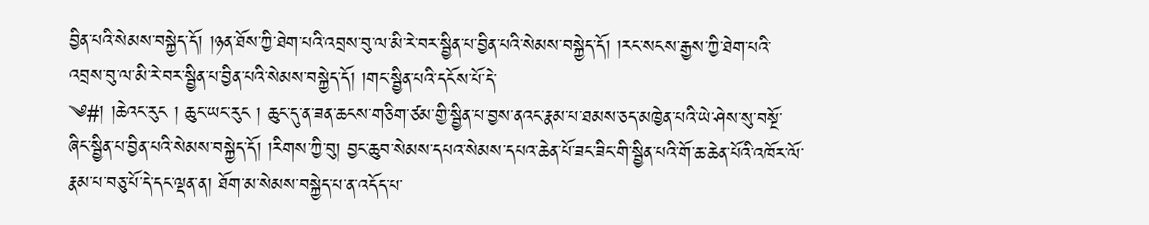བྱིན་པའི་སེམས་བསྐྱེད་དོ། །ཉན་ཐོས་ཀྱི་ཐེག་པའི་འབྲས་བུ་ལ་མི་རེ་བར་སྦྱིན་པ་བྱིན་པའི་སེམས་བསྐྱེད་དོ། །རང་སངས་རྒྱས་ཀྱི་ཐེག་པའི་འབྲས་བུ་ལ་མི་རེ་བར་སྦྱིན་པ་བྱིན་པའི་སེམས་བསྐྱེད་དོ། །གང་སྦྱིན་པའི་དངོས་པོ་དེ་
༄#། །ཆེའང་རུང ། ཆུང་ཡང་རུང ། ཆུང་དུ་ན་ཟན་ཆངས་གཅིག་ཙམ་གྱི་སྦྱིན་པ་བྱས་ནའང་རྣམ་པ་ཐམས་ཅད་མཁྱེན་པའི་ཡེ་ཤེས་སུ་བསྔོ་ཞིང་སྦྱིན་པ་བྱིན་པའི་སེམས་བསྐྱེད་དོ། །རིགས་ཀྱི་བུ། བྱང་ཆུབ་སེམས་དཔའ་སེམས་དཔའ་ཆེན་པོ་ཟང་ཟིང་གི་སྦྱིན་པའི་གོ་ཆ་ཆེན་པོའི་འཁོར་ལོ་རྣམ་པ་བཅུ་པོ་དེ་དང་ལྡན་ན། ཐོག་མ་སེམས་བསྐྱེད་པ་ན་འདོད་པ་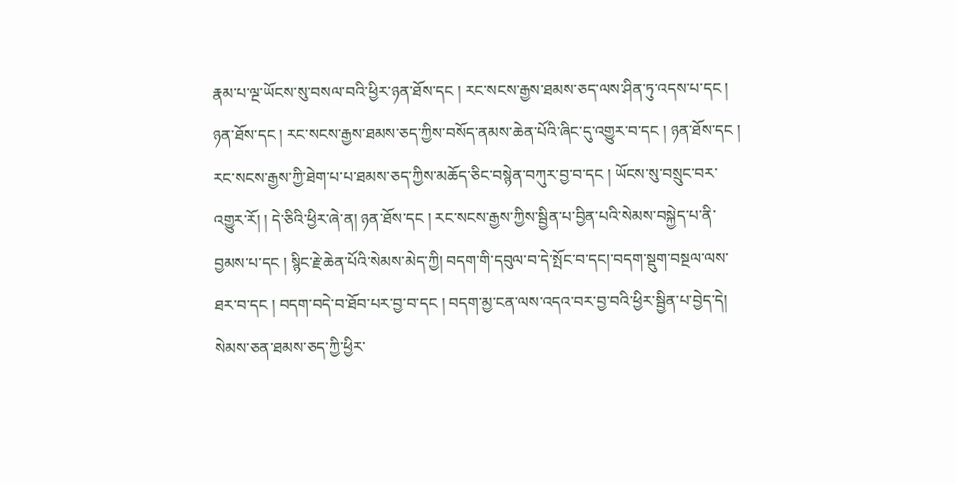རྣམ་པ་ལྔ་ཡོངས་སུ་བསལ་བའི་ཕྱིར་ཉན་ཐོས་དང ། རང་སངས་རྒྱས་ཐམས་ཅད་ལས་ཤིན་ཏུ་འདས་པ་དང ། ཉན་ཐོས་དང ། རང་སངས་རྒྱས་ཐམས་ཅད་ཀྱིས་བསོད་ནམས་ཆེན་པོའི་ཞིང་དུ་འགྱུར་བ་དང ། ཉན་ཐོས་དང ། རང་སངས་རྒྱས་ཀྱི་ཐེག་པ་པ་ཐམས་ཅད་ཀྱིས་མཆོད་ཅིང་བསྙེན་བཀུར་བྱ་བ་དང ། ཡོངས་སུ་བསྲུང་བར་འགྱུར་རོ། ། དེ་ཅིའི་ཕྱིར་ཞེ་ན། ཉན་ཐོས་དང ། རང་སངས་རྒྱས་ཀྱིས་སྦྱིན་པ་བྱིན་པའི་སེམས་བསྐྱེད་པ་ནི་བྱམས་པ་དང ། སྙིང་རྗེ་ཆེན་པོའི་སེམས་མེད་ཀྱི། བདག་གི་དབུལ་བ་དེ་སྤོང་བ་དང།་བདག་སྡུག་བསྔལ་ལས་ཐར་བ་དང ། བདག་བདེ་བ་ཐོབ་པར་བྱ་བ་དང ། བདག་མྱ་ངན་ལས་འདའ་བར་བྱ་བའི་ཕྱིར་སྦྱིན་པ་བྱེད་དེ། སེམས་ཅན་ཐམས་ཅད་ཀྱི་ཕྱིར་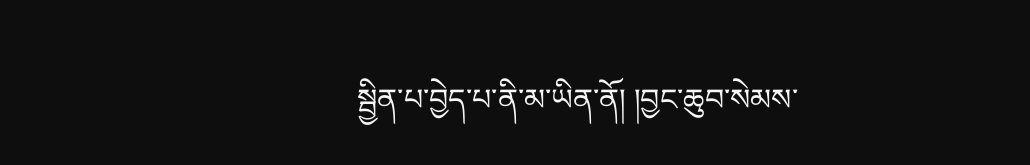སྦྱིན་པ་བྱེད་པ་ནི་མ་ཡིན་ནོ། །བྱང་ཆུབ་སེམས་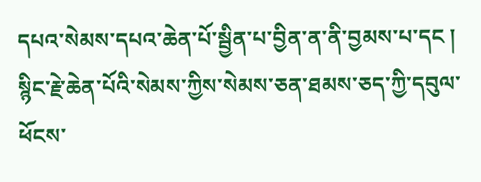དཔའ་སེམས་དཔའ་ཆེན་པོ་སྦྱིན་པ་བྱིན་ན་ནི་བྱམས་པ་དང ། སྙིང་རྗེ་ཆེན་པོའི་སེམས་ཀྱིས་སེམས་ཅན་ཐམས་ཅད་ཀྱི་དབུལ་ཕོངས་